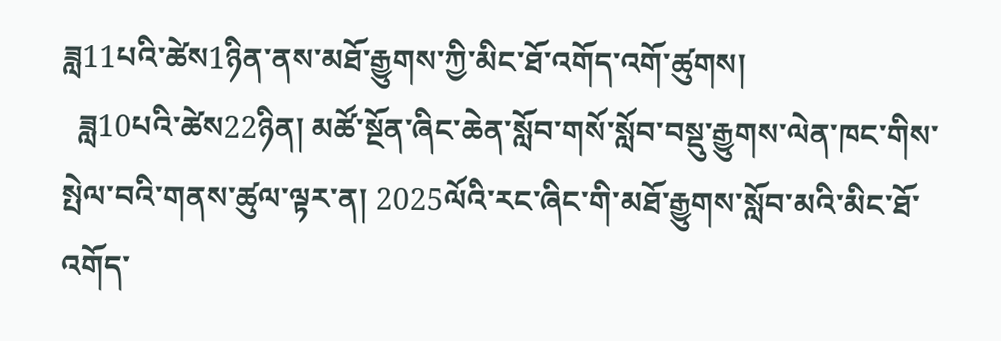ཟླ11པའི་ཚེས1ཉིན་ནས་མཐོ་རྒྱུགས་ཀྱི་མིང་ཐོ་འགོད་འགོ་ཚུགས།
  ཟླ10པའི་ཚེས22ཉིན། མཚོ་སྔོན་ཞིང་ཆེན་སློབ་གསོ་སློབ་བསྡུ་རྒྱུགས་ལེན་ཁང་གིས་སྤེལ་བའི་གནས་ཚུལ་ལྟར་ན། 2025ལོའི་རང་ཞིང་གི་མཐོ་རྒྱུགས་སློབ་མའི་མིང་ཐོ་འགོད་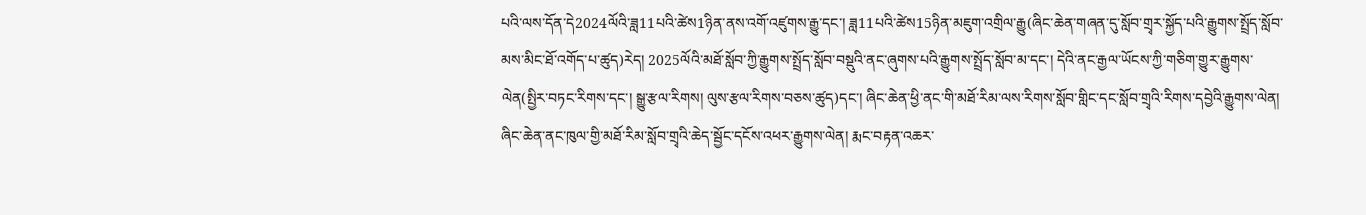པའི་ལས་དོན་དེ2024ལོའི་ཟླ11པའི་ཚེས1ཉིན་ནས་འགོ་འཛུགས་རྒྱུ་དང་། ཟླ11པའི་ཚེས15ཉིན་མཇུག་འགྲིལ་རྒྱུ(ཞིང་ཆེན་གཞན་དུ་སློབ་གྲྭར་སྐྱོད་པའི་རྒྱུགས་སྤྲོད་སློབ་མས་མིང་ཐོ་འགོད་པ་ཚུད)རེད། 2025ལོའི་མཐོ་སློབ་ཀྱི་རྒྱུགས་སྤྲོད་སློབ་བསྡུའི་ནང་ཞུགས་པའི་རྒྱུགས་སྤྲོད་སློབ་མ་དང་། དེའི་ནང་རྒྱལ་ཡོངས་ཀྱི་གཅིག་གྱུར་རྒྱུགས་ལེན(སྤྱིར་བཏང་རིགས་དང་། སྒྱུ་རྩལ་རིགས། ལུས་རྩལ་རིགས་བཅས་ཚུད)དང་། ཞིང་ཆེན་ཕྱི་ནང་གི་མཐོ་རིམ་ལས་རིགས་སློབ་གླིང་དང་སློབ་གྲྭའི་རིགས་དབྱེའི་རྒྱུགས་ལེན། ཞིང་ཆེན་ནང་ཁུལ་གྱི་མཐོ་རིམ་སློབ་གྲྭའི་ཆེད་སྦྱོང་དངོས་འཕར་རྒྱུགས་ལེན། རྨང་བརྟན་འཆར་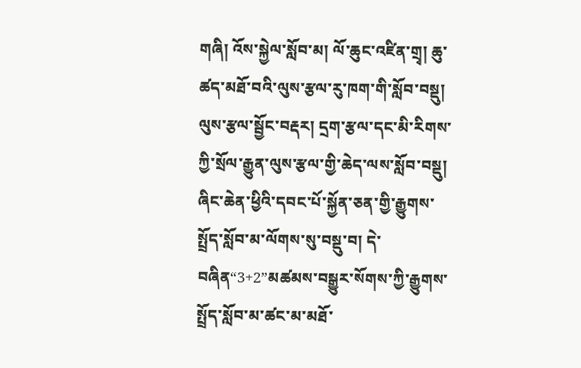གཞི། འོས་སྐྱེལ་སློབ་མ། ལོ་ཆུང་འཛིན་གྲྭ། ཆུ་ཚད་མཐོ་བའི་ལུས་རྩལ་རུ་ཁག་གི་སློབ་བསྡུ། ལུས་རྩལ་སྦྱོང་བརྡར། དྲག་རྩལ་དང་མི་རིགས་ཀྱི་སྲོལ་རྒྱུན་ལུས་རྩལ་གྱི་ཆེད་ལས་སློབ་བསྡུ། ཞིང་ཆེན་ཕྱིའི་དབང་པོ་སྐྱོན་ཅན་གྱི་རྒྱུགས་སྤྲོད་སློབ་མ་ལོགས་སུ་བསྡུ་བ། དེ་བཞིན“3+2”མཚམས་བསྒྱུར་སོགས་ཀྱི་རྒྱུགས་སྤྲོད་སློབ་མ་ཚང་མ་མཐོ་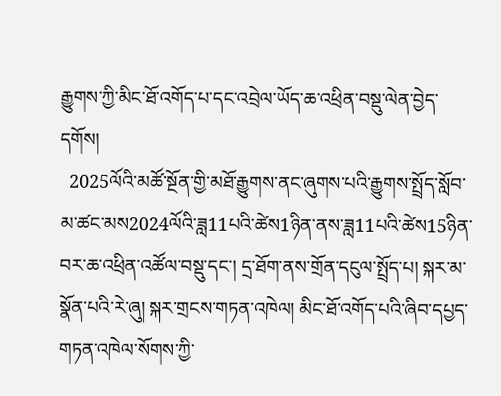རྒྱུགས་ཀྱི་མིང་ཐོ་འགོད་པ་དང་འབྲེལ་ཡོད་ཆ་འཕྲིན་བསྡུ་ལེན་བྱེད་དགོས།
  2025ལོའི་མཚོ་སྔོན་གྱི་མཐོ་རྒྱུགས་ནང་ཞུགས་པའི་རྒྱུགས་སྤྲོད་སློབ་མ་ཚང་མས2024ལོའི་ཟླ11པའི་ཚེས1ཉིན་ནས་ཟླ11པའི་ཚེས15ཉིན་བར་ཆ་འཕྲིན་འཚོལ་བསྡུ་དང་། དྲ་ཐོག་ནས་གྲོན་དངུལ་སྤྲོད་པ། སྐར་མ་སྣོན་པའི་རེ་ཞུ། སྐར་གྲངས་གཏན་འཁེལ། མིང་ཐོ་འགོད་པའི་ཞིབ་དཔྱད་གཏན་འཁེལ་སོགས་ཀྱི་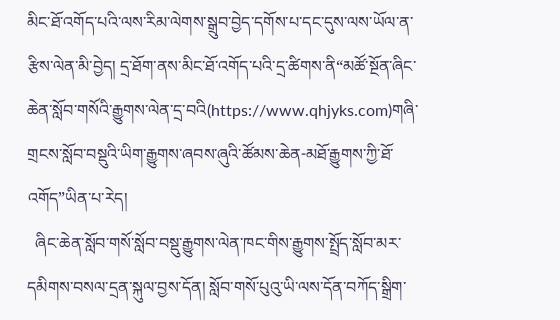མིང་ཐོ་འགོད་པའི་ལས་རིམ་ལེགས་སྒྲུབ་བྱེད་དགོས་པ་དང་དུས་ལས་ཡོལ་ན་རྩིས་ལེན་མི་བྱེད། དྲ་ཐོག་ནས་མིང་ཐོ་འགོད་པའི་དྲ་ཚིགས་ནི“མཚོ་སྔོན་ཞིང་ཆེན་སློབ་གསོའི་རྒྱུགས་ལེན་དྲ་བའི(https://www.qhjyks.com)གཞི་གྲངས་སློབ་བསྡུའི་ཡིག་རྒྱུགས་ཞབས་ཞུའི་ཚོམས་ཆེན-མཐོ་རྒྱུགས་ཀྱི་ཐོ་འགོད”ཡིན་པ་རེད།
  ཞིང་ཆེན་སློབ་གསོ་སློབ་བསྡུ་རྒྱུགས་ལེན་ཁང་གིས་རྒྱུགས་སྤྲོད་སློབ་མར་དམིགས་བསལ་དྲན་སྐུལ་བྱས་དོན། སློབ་གསོ་པུའུ་ཡི་ལས་དོན་བཀོད་སྒྲིག་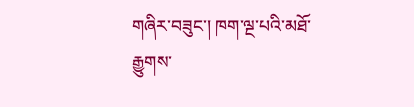གཞིར་བཟུང་། ཁག་ལྔ་པའི་མཐོ་རྒྱུགས་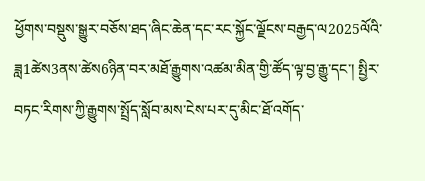ཕྱོགས་བསྡུས་སྒྱུར་བཅོས་ཐད་ཞིང་ཆེན་དང་རང་སྐྱོང་ལྗོངས་བརྒྱད་ལ2025ལོའི་ཟླ1ཚེས3ནས་ཚེས6ཉིན་བར་མཐོ་རྒྱུགས་འཚམ་མིན་གྱི་ཚོད་ལྟ་བྱ་རྒྱུ་དང་། སྤྱིར་བཏང་རིགས་ཀྱི་རྒྱུགས་སྤྲོད་སློབ་མས་ངེས་པར་དུ་མིང་ཐོ་འགོད་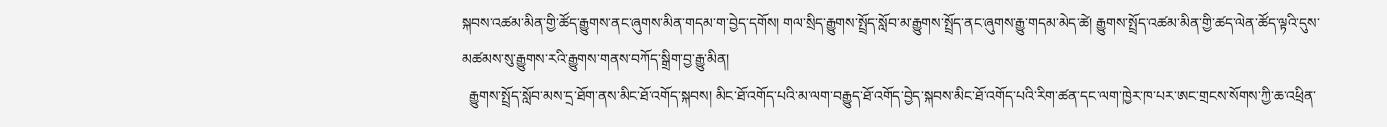སྐབས་འཚམ་མིན་གྱི་ཚོད་རྒྱུགས་ནང་ཞུགས་མིན་གདམ་ག་བྱེད་དགོས། གལ་སྲིད་རྒྱུགས་སྤྲོད་སློབ་མ་རྒྱུགས་སྤྲོད་ནང་ཞུགས་རྒྱུ་གདམ་མེད་ཚེ། རྒྱུགས་སྤྲོད་འཚམ་མིན་གྱི་ཚད་ལེན་ཚོད་ལྟའི་དུས་མཚམས་སུ་རྒྱུགས་རའི་རྒྱུགས་གནས་བཀོད་སྒྲིག་བྱ་རྒྱུ་མིན།
  རྒྱུགས་སྤྲོད་སློབ་མས་དྲ་ཐོག་ནས་མིང་ཐོ་འགོད་སྐབས། མིང་ཐོ་འགོད་པའི་མ་ལག་བརྒྱུད་ཐོ་འགོད་བྱེད་སྐབས་མིང་ཐོ་འགོད་པའི་རིག་ཚན་དང་ལག་ཁྱེར་ཁ་པར་ཨང་གྲངས་སོགས་ཀྱི་ཆ་འཕྲིན་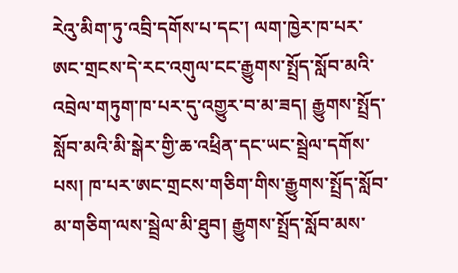རེའུ་མིག་ཏུ་འབྲི་དགོས་པ་དང་། ལག་ཁྱེར་ཁ་པར་ཨང་གྲངས་དེ་རང་འགུལ་ངང་རྒྱུགས་སྤྲོད་སློབ་མའི་འབྲེལ་གཏུག་ཁ་པར་དུ་འགྱུར་བ་མ་ཟད། རྒྱུགས་སྤྲོད་སློབ་མའི་མི་སྒེར་གྱི་ཆ་འཕྲིན་དང་ཡང་སྦྲེལ་དགོས་པས། ཁ་པར་ཨང་གྲངས་གཅིག་གིས་རྒྱུགས་སྤྲོད་སློབ་མ་གཅིག་ལས་སྦྲེལ་མི་ཐུབ། རྒྱུགས་སྤྲོད་སློབ་མས་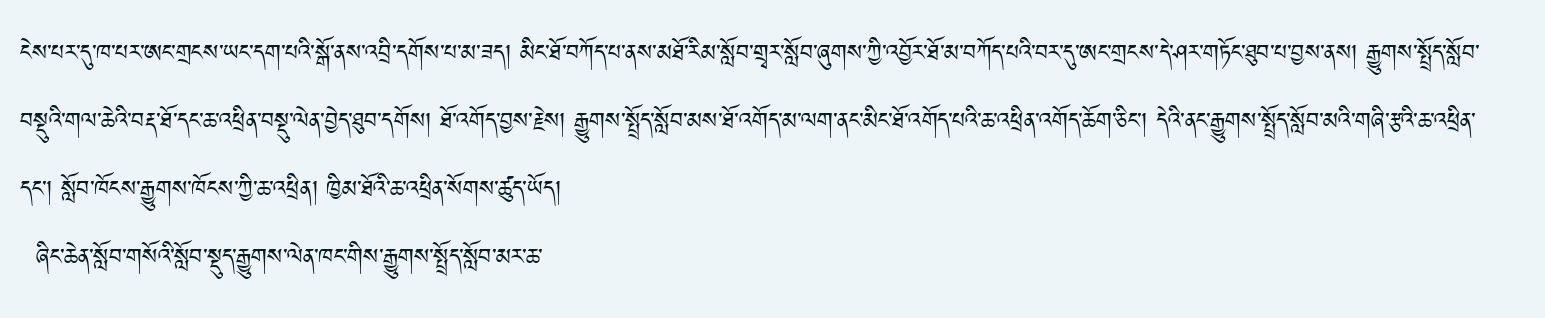ངེས་པར་དུ་ཁ་པར་ཨང་གྲངས་ཡང་དག་པའི་སྒོ་ནས་འབྲི་དགོས་པ་མ་ཟད། མིང་ཐོ་བཀོད་པ་ནས་མཐོ་རིམ་སློབ་གྲྭར་སློབ་ཞུགས་ཀྱི་འབྱོར་ཐོ་མ་བཀོད་པའི་བར་དུ་ཨང་གྲངས་དེ་ཤར་གཏོང་ཐུབ་པ་བྱས་ནས། རྒྱུགས་སྤྲོད་སློབ་བསྡུའི་གལ་ཆེའི་བརྡ་ཐོ་དང་ཆ་འཕྲིན་བསྡུ་ལེན་བྱེད་ཐུབ་དགོས། ཐོ་འགོད་བྱས་རྗེས། རྒྱུགས་སྤྲོད་སློབ་མས་ཐོ་འགོད་མ་ལག་ནང་མིང་ཐོ་འགོད་པའི་ཆ་འཕྲིན་འགོད་ཆོག་ཅིང་། དེའི་ནང་རྒྱུགས་སྤྲོད་སློབ་མའི་གཞི་རྩའི་ཆ་འཕྲིན་དང་། སློབ་ཁོངས་རྒྱུགས་ཁོངས་ཀྱི་ཆ་འཕྲིན། ཁྱིམ་ཐོའི་ཆ་འཕྲིན་སོགས་ཚུད་ཡོད།
  ཞིང་ཆེན་སློབ་གསོའི་སློབ་སྡུད་རྒྱུགས་ལེན་ཁང་གིས་རྒྱུགས་སྤྲོད་སློབ་མར་ཆ་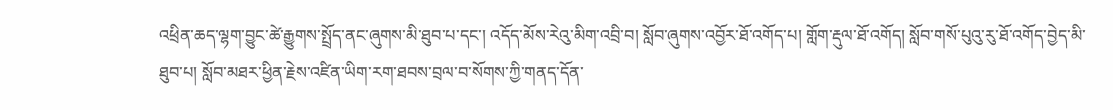འཕྲིན་ཆད་ལྷག་བྱུང་ཚེ་རྒྱུགས་སྤྲོད་ནང་ཞུགས་མི་ཐུབ་པ་དང་། འདོད་མོས་རེའུ་མིག་འབྲི་བ། སློབ་ཞུགས་འབྱོར་ཐོ་འགོད་པ། གློག་རྡུལ་ཐོ་འགོད། སློབ་གསོ་པུའུ་རུ་ཐོ་འགོད་བྱེད་མི་ཐུབ་པ། སློབ་མཐར་ཕྱིན་རྗེས་འཛིན་ཡིག་རག་ཐབས་བྲལ་བ་སོགས་ཀྱི་གནད་དོན་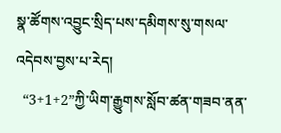སྣ་ཚོགས་འབྱུང་སྲིད་པས་དམིགས་སུ་གསལ་འདེབས་བྱས་པ་རེད།
  “3+1+2”ཀྱི་ཡིག་རྒྱུགས་སློབ་ཚན་གཟབ་ནན་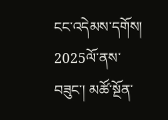ངང་འདེམས་དགོས། 2025ལོ་ནས་བཟུང་། མཚོ་སྔོན་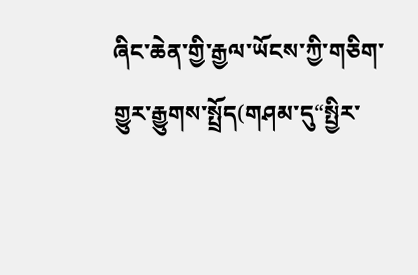ཞིང་ཆེན་གྱི་རྒྱལ་ཡོངས་ཀྱི་གཅིག་གྱུར་རྒྱུགས་སྤྲོད(གཤམ་དུ“སྤྱིར་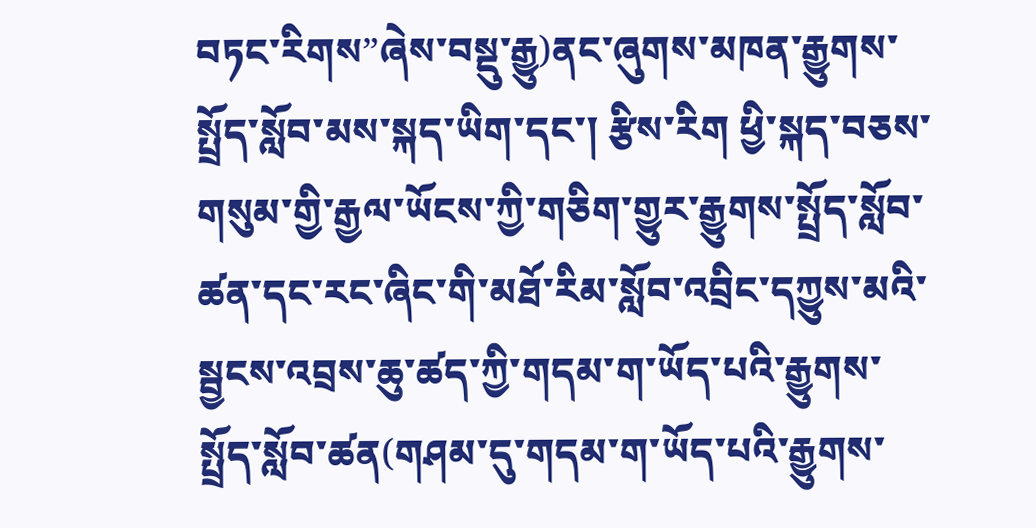བཏང་རིགས”ཞེས་བསྡུ་རྒྱུ)ནང་ཞུགས་མཁན་རྒྱུགས་སྤྲོད་སློབ་མས་སྐད་ཡིག་དང་། རྩིས་རིག ཕྱི་སྐད་བཅས་གསུམ་གྱི་རྒྱལ་ཡོངས་ཀྱི་གཅིག་གྱུར་རྒྱུགས་སྤྲོད་སློབ་ཚན་དང་རང་ཞིང་གི་མཐོ་རིམ་སློབ་འབྲིང་དཀྱུས་མའི་སྦྱངས་འབྲས་ཆུ་ཚད་ཀྱི་གདམ་ག་ཡོད་པའི་རྒྱུགས་སྤྲོད་སློབ་ཚན(གཤམ་དུ་གདམ་ག་ཡོད་པའི་རྒྱུགས་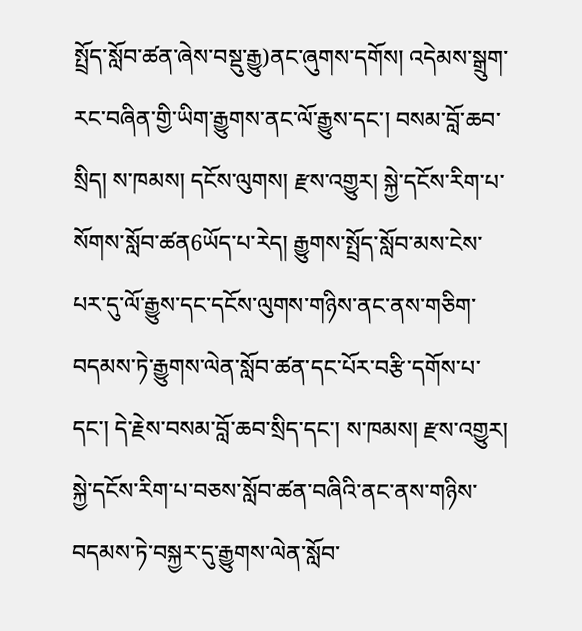སྤྲོད་སློབ་ཚན་ཞེས་བསྡུ་རྒྱུ)ནང་ཞུགས་དགོས། འདེམས་སྒྲུག་རང་བཞིན་གྱི་ཡིག་རྒྱུགས་ནང་ལོ་རྒྱུས་དང་། བསམ་བློ་ཆབ་སྲིད། ས་ཁམས། དངོས་ལུགས། རྫས་འགྱུར། སྐྱེ་དངོས་རིག་པ་སོགས་སློབ་ཚན6ཡོད་པ་རེད། རྒྱུགས་སྤྲོད་སློབ་མས་ངེས་པར་དུ་ལོ་རྒྱུས་དང་དངོས་ལུགས་གཉིས་ནང་ནས་གཅིག་བདམས་ཏེ་རྒྱུགས་ལེན་སློབ་ཚན་དང་པོར་བརྩི་དགོས་པ་དང་། དེ་རྗེས་བསམ་བློ་ཆབ་སྲིད་དང་། ས་ཁམས། རྫས་འགྱུར། སྐྱེ་དངོས་རིག་པ་བཅས་སློབ་ཚན་བཞིའི་ནང་ནས་གཉིས་བདམས་ཏེ་བསྐྱར་དུ་རྒྱུགས་ལེན་སློབ་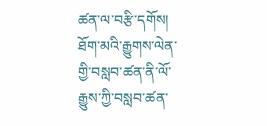ཚན་ལ་བརྩི་དགོས། ཐོག་མའི་རྒྱུགས་ལེན་གྱི་བསླབ་ཚན་ནི་ལོ་རྒྱུས་ཀྱི་བསླབ་ཚན་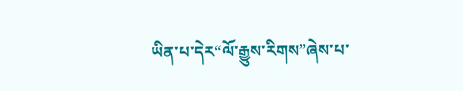ཡིན་པ་དེར“ལོ་རྒྱུས་རིགས”ཞེས་པ་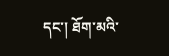དང་། ཐོག་མའི་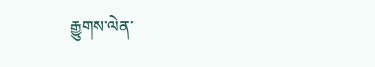རྒྱུགས་ལེན་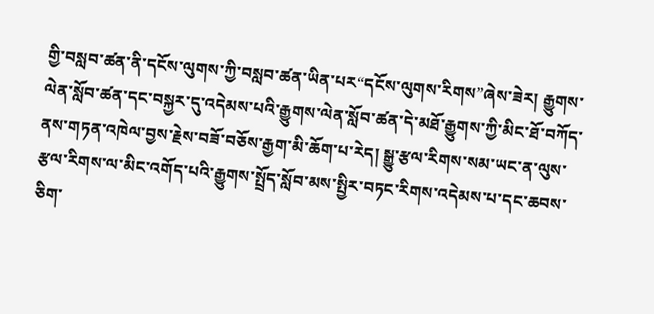གྱི་བསླབ་ཚན་ནི་དངོས་ལུགས་ཀྱི་བསླབ་ཚན་ཡིན་པར“དངོས་ལུགས་རིགས”ཞེས་ཟེར། རྒྱུགས་ལེན་སློབ་ཚན་དང་བསྐྱར་དུ་འདེམས་པའི་རྒྱུགས་ལེན་སློབ་ཚན་དེ་མཐོ་རྒྱུགས་ཀྱི་མིང་ཐོ་བཀོད་ནས་གཏན་འཁེལ་བྱས་རྗེས་བཟོ་བཅོས་རྒྱག་མི་ཆོག་པ་རེད། སྒྱུ་རྩལ་རིགས་སམ་ཡང་ན་ལུས་རྩལ་རིགས་ལ་མིང་འགོད་པའི་རྒྱུགས་སྤྲོད་སློབ་མས་སྤྱིར་བཏང་རིགས་འདེམས་པ་དང་ཆབས་ཅིག་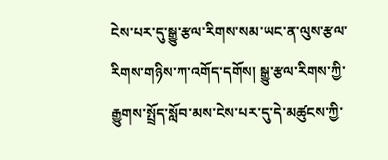ངེས་པར་དུ་སྒྱུ་རྩལ་རིགས་སམ་ཡང་ན་ལུས་རྩལ་རིགས་གཉིས་ཀ་འགོད་དགོས། སྒྱུ་རྩལ་རིགས་ཀྱི་རྒྱུགས་སྤྲོད་སློབ་མས་ངེས་པར་དུ་དེ་མཚུངས་ཀྱི་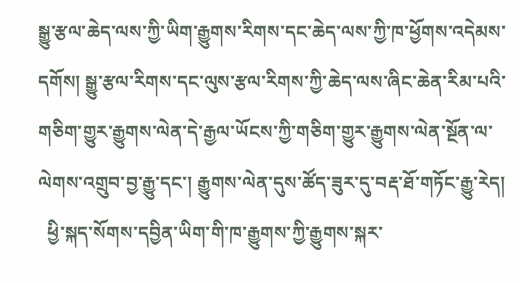སྒྱུ་རྩལ་ཆེད་ལས་ཀྱི་ཡིག་རྒྱུགས་རིགས་དང་ཆེད་ལས་ཀྱི་ཁ་ཕྱོགས་འདེམས་དགོས། སྒྱུ་རྩལ་རིགས་དང་ལུས་རྩལ་རིགས་ཀྱི་ཆེད་ལས་ཞིང་ཆེན་རིམ་པའི་གཅིག་གྱུར་རྒྱུགས་ལེན་དེ་རྒྱལ་ཡོངས་ཀྱི་གཅིག་གྱུར་རྒྱུགས་ལེན་སྔོན་ལ་ལེགས་འགྲུབ་བྱ་རྒྱུ་དང་། རྒྱུགས་ལེན་དུས་ཚོད་ཟུར་དུ་བརྡ་ཐོ་གཏོང་རྒྱུ་རེད།
  ཕྱི་སྐད་སོགས་དབྱིན་ཡིག་གི་ཁ་རྒྱུགས་ཀྱི་རྒྱུགས་སྐར་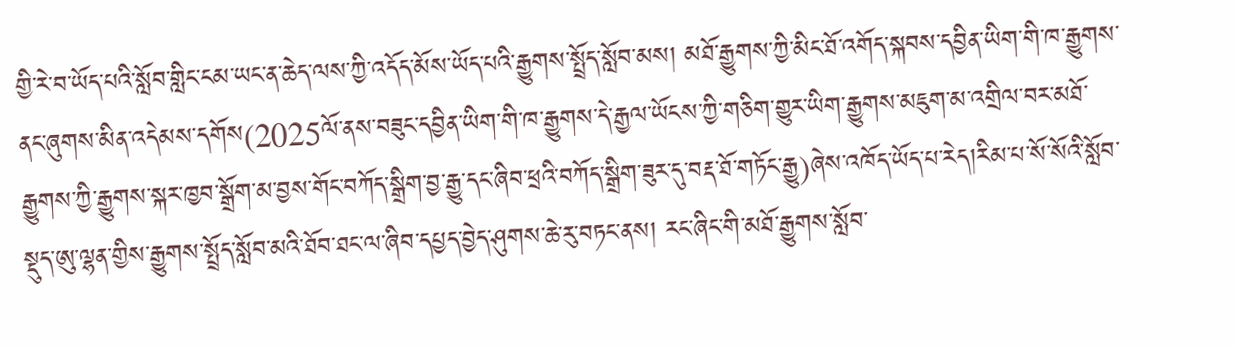གྱི་རེ་བ་ཡོད་པའི་སློབ་གླིང་ངམ་ཡང་ན་ཆེད་ལས་ཀྱི་འདོད་མོས་ཡོད་པའི་རྒྱུགས་སྤྲོད་སློབ་མས། མཐོ་རྒྱུགས་ཀྱི་མིང་ཐོ་འགོད་སྐབས་དབྱིན་ཡིག་གི་ཁ་རྒྱུགས་ནང་ཞུགས་མིན་འདེམས་དགོས(2025ལོ་ནས་བཟུང་དབྱིན་ཡིག་གི་ཁ་རྒྱུགས་དེ་རྒྱལ་ཡོངས་ཀྱི་གཅིག་གྱུར་ཡིག་རྒྱུགས་མཇུག་མ་འགྲིལ་བར་མཐོ་རྒྱུགས་ཀྱི་རྒྱུགས་སྐར་ཁྱབ་སྒྲོག་མ་བྱས་གོང་བཀོད་སྒྲིག་བྱ་རྒྱུ་དང་ཞིབ་ཕྲའི་བཀོད་སྒྲིག་ཟུར་དུ་བརྡ་ཐོ་གཏོང་རྒྱུ)ཞེས་འཁོད་ཡོད་པ་རེད།རིམ་པ་སོ་སོའི་སློབ་སྡུད་ཨུ་ལྷན་གྱིས་རྒྱུགས་སྤྲོད་སློབ་མའི་ཐོབ་ཐང་ལ་ཞིབ་དཔྱད་བྱེད་ཤུགས་ཆེ་རུ་བཏང་ནས། རང་ཞིང་གི་མཐོ་རྒྱུགས་སློབ་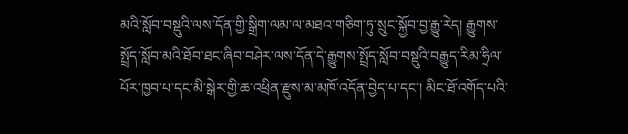མའི་སློབ་བསྡུའི་ལས་དོན་གྱི་སྒྲིག་ལམ་ལ་མཐའ་གཅིག་ཏུ་སྲུང་སྐྱོབ་བྱ་རྒྱུ་རེད། རྒྱུགས་སྤྲོད་སློབ་མའི་ཐོབ་ཐང་ཞིབ་བཤེར་ལས་དོན་དེ་རྒྱུགས་སྤྲོད་སློབ་བསྡུའི་བརྒྱུད་རིམ་ཧྲིལ་པོར་ཁྱབ་པ་དང་མི་སྒེར་གྱི་ཆ་འཕྲིན་རྫུས་མ་མཁོ་འདོན་བྱེད་པ་དང་། མིང་ཐོ་འགོད་པའི་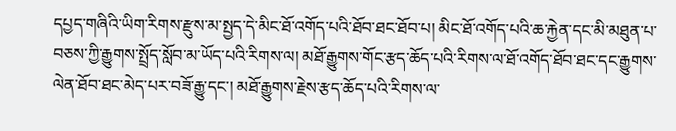དཔྱད་གཞིའི་ཡིག་རིགས་རྫུས་མ་སྤྱད་དེ་མིང་ཐོ་འགོད་པའི་ཐོབ་ཐང་ཐོབ་པ། མིང་ཐོ་འགོད་པའི་ཆ་རྐྱེན་དང་མི་མཐུན་པ་བཅས་ཀྱི་རྒྱུགས་སྤྲོད་སློབ་མ་ཡོད་པའི་རིགས་ལ། མཐོ་རྒྱུགས་གོང་རྩད་ཆོད་པའི་རིགས་ལ་ཐོ་འགོད་ཐོབ་ཐང་དང་རྒྱུགས་ལེན་ཐོབ་ཐང་མེད་པར་བཟོ་རྒྱུ་དང་། མཐོ་རྒྱུགས་རྗེས་རྩད་ཆོད་པའི་རིགས་ལ་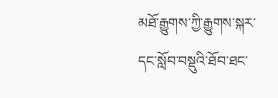མཐོ་རྒྱུགས་ཀྱི་རྒྱུགས་སྐར་དང་སློབ་བསྡུའི་ཐོབ་ཐང་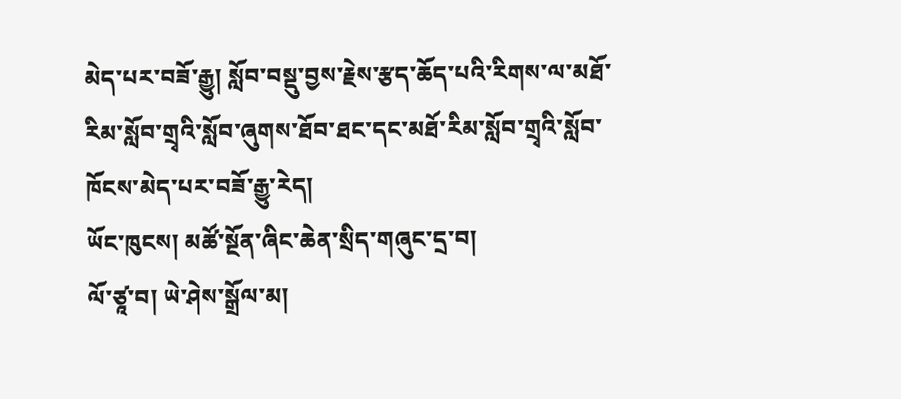མེད་པར་བཟོ་རྒྱུ། སློབ་བསྡུ་བྱས་རྗེས་རྩད་ཆོད་པའི་རིགས་ལ་མཐོ་རིམ་སློབ་གྲྭའི་སློབ་ཞུགས་ཐོབ་ཐང་དང་མཐོ་རིམ་སློབ་གྲྭའི་སློབ་ཁོངས་མེད་པར་བཟོ་རྒྱུ་རེད།
ཡོང་ཁུངས། མཚོ་སྔོན་ཞིང་ཆེན་སྲིད་གཞུང་དྲ་བ།
ལོ་ཙཱ་བ། ཡེ་ཤེས་སྒྲོལ་མ།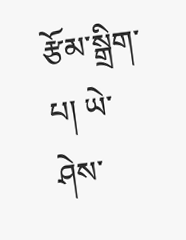རྩོམ་སྒྲིག་པ། ཡེ་ཤེས་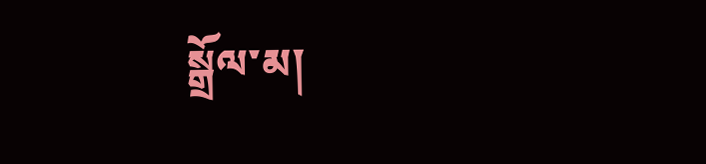སྒྲོལ་མ།